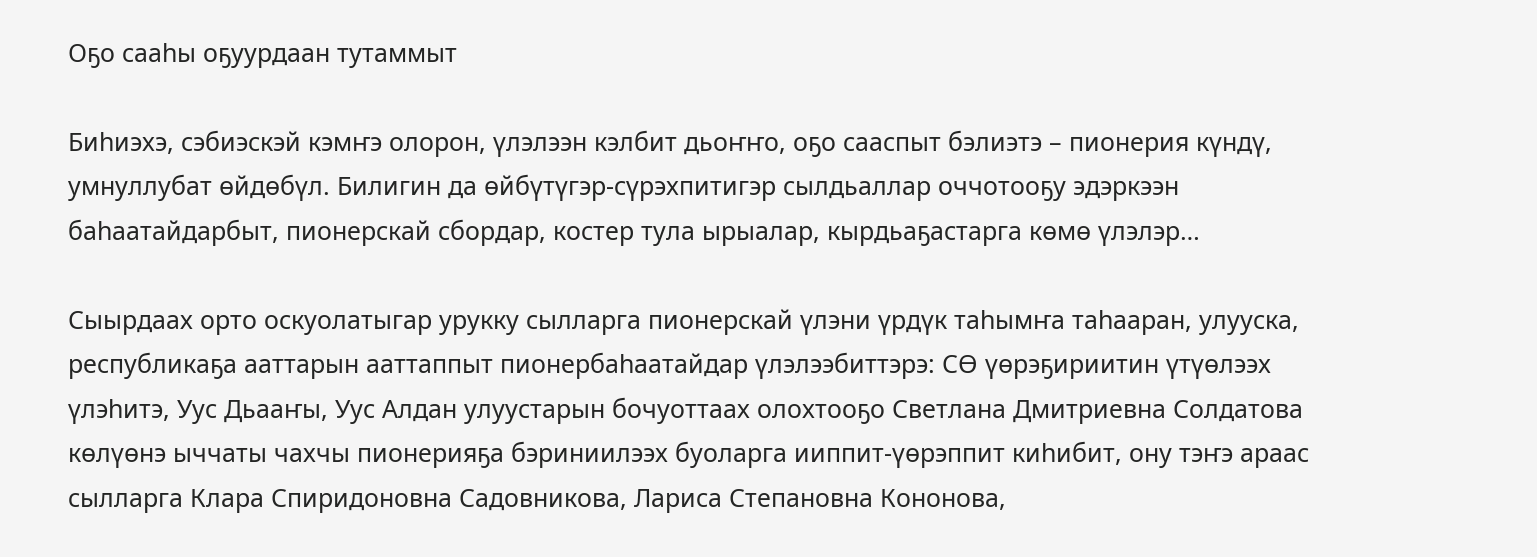Оҕо сааһы оҕуурдаан тутаммыт

Биһиэхэ, сэбиэскэй кэмҥэ олорон, үлэлээн кэлбит дьоҥҥо, оҕо сааспыт бэлиэтэ – пионерия күндү, умнуллубат өйдөбүл. Билигин да өйбүтүгэр-сүрэхпитигэр сылдьаллар оччотооҕу эдэркээн баһаатайдарбыт, пионерскай сбордар, костер тула ырыалар, кырдьаҕастарга көмө үлэлэр…

Сыырдаах орто оскуолатыгар урукку сылларга пионерскай үлэни үрдүк таһымҥа таһааран, улууска, республикаҕа ааттарын ааттаппыт пионербаһаатайдар үлэлээбиттэрэ: СӨ үөрэҕириитин үтүөлээх үлэһитэ, Уус Дьааҥы, Уус Алдан улуустарын бочуоттаах олохтооҕо Светлана Дмитриевна Солдатова көлүөнэ ыччаты чахчы пионерияҕа бэриниилээх буоларга ииппит-үөрэппит киһибит, ону тэҥэ араас сылларга Клара Спиридоновна Садовникова, Лариса Степановна Кононова,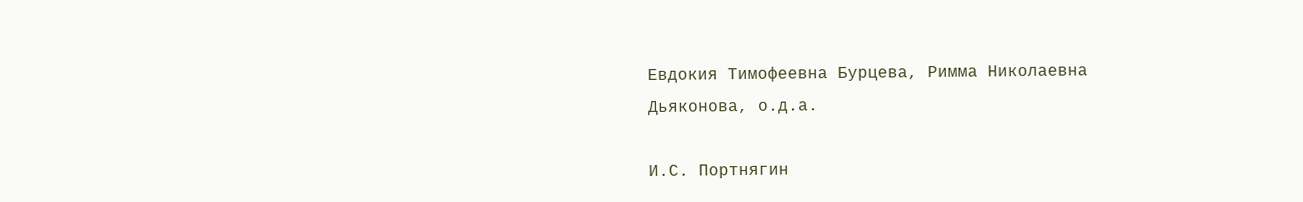Евдокия Тимофеевна Бурцева, Римма Николаевна Дьяконова, о.д.а.

И.С. Портнягин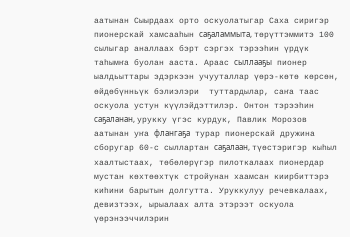аатынан Сыырдаах орто оскуолатыгар Саха сиригэр пионерскай хамсааһын саҕаламмыта, төрүттэммитэ 100 сылыгар аналлаах бэрт сэргэх тэрээһин үрдүк таһымҥа буолан ааста. Араас сыллааҕы пионер ыалдьыттары эдэркээн учууталлар үөрэ-көтө көрсөн, өйдөбүнньүк бэлиэлэри  туттардылар, саҥа таас оскуола устун күүлэйдэттилэр. Онтон тэрээһин саҕаланан, урукку үгэс курдук, Павлик Морозов аатынан уҥа флангаҕа турар пионерскай дружина сборугар 60-с сыллартан саҕалаан, түөстэригэр кыһыл хаалтыстаах, төбөлөрүгэр пилоткалаах пионердар мустан көхтөөхтүк стройунан хаамсан киирбиттэрэ киһини барытын долгутта. Уруккулуу речевкалаах, девизтээх, ырыалаах алта этэрээт оскуола үөрэнээччилэрин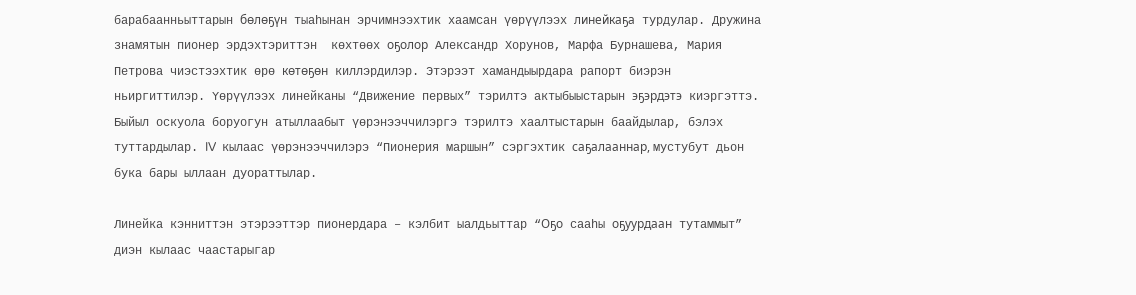барабаанньыттарын бөлөҕүн тыаһынан эрчимнээхтик хаамсан үөрүүлээх линейкаҕа турдулар. Дружина знамятын пионер эрдэхтэриттэн  көхтөөх оҕолор Александр Хорунов, Марфа Бурнашева, Мария Петрова чиэстээхтик өрө көтөҕөн киллэрдилэр. Этэрээт хамандыырдара рапорт биэрэн ньиргиттилэр. Үөрүүлээх линейканы “Движение первых” тэрилтэ актыбыыстарын эҕэрдэтэ киэргэттэ. Быйыл оскуола боруогун атыллаабыт үөрэнээччилэргэ тэрилтэ хаалтыстарын баайдылар, бэлэх туттардылар. IV  кылаас үөрэнээччилэрэ “Пионерия маршын” сэргэхтик саҕалааннар, мустубут дьон бука бары ыллаан дуораттылар.

Линейка кэнниттэн этэрээттэр пионердара – кэлбит ыалдьыттар “Оҕо сааһы оҕуурдаан тутаммыт” диэн кылаас чаастарыгар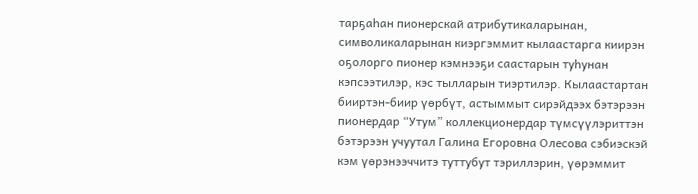тарҕаһан пионерскай атрибутикаларынан, символикаларынан киэргэммит кылаастарга киирэн оҕолорго пионер кэмнээҕи саастарын туһунан кэпсээтилэр, кэс тылларын тиэртилэр. Кылаастартан бииртэн-биир үөрбүт, астыммыт сирэйдээх бэтэрээн пионердар “Утум” коллекционердар түмсүүлэриттэн бэтэрээн учуутал Галина Егоровна Олесова сэбиэскэй кэм үөрэнээччитэ туттубут тэриллэрин, үөрэммит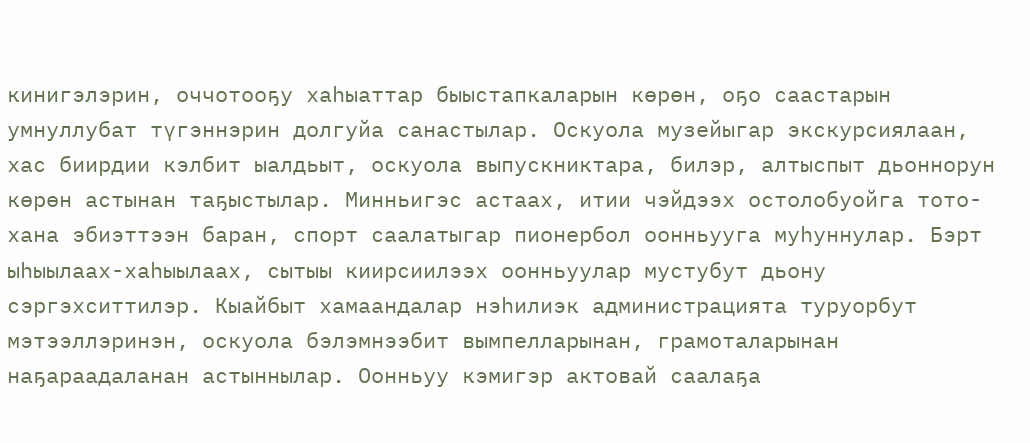кинигэлэрин, оччотооҕу хаһыаттар быыстапкаларын көрөн, оҕо саастарын умнуллубат түгэннэрин долгуйа санастылар. Оскуола музейыгар экскурсиялаан, хас биирдии кэлбит ыалдьыт, оскуола выпускниктара, билэр, алтыспыт дьоннорун көрөн астынан таҕыстылар. Минньигэс астаах, итии чэйдээх остолобуойга тото-хана эбиэттээн баран, спорт саалатыгар пионербол оонньууга муһуннулар. Бэрт ыһыылаах-хаһыылаах, сытыы киирсиилээх оонньуулар мустубут дьону сэргэхситтилэр. Кыайбыт хамаандалар нэһилиэк администрацията туруорбут мэтээллэринэн, оскуола бэлэмнээбит вымпелларынан, грамоталарынан наҕараадаланан астыннылар. Оонньуу кэмигэр актовай саалаҕа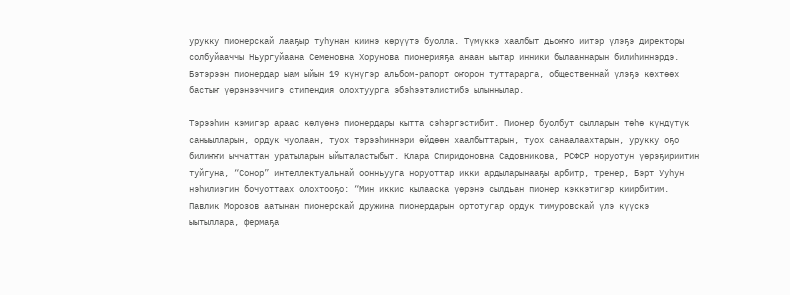урукку пионерскай лааҕыр туһунан киинэ көрүүтэ буолла. Түмүккэ хаалбыт дьоҥҥо иитэр үлэҕэ директоры солбуйааччы Ньургуйаана Семеновна Хорунова пионерияҕа анаан ыытар инники былааннарын билиһиннэрдэ. Бэтэрээн пионердар ыам ыйын 19 күнүгэр альбом-рапорт оҥорон туттарарга, общественнай үлэҕэ көхтөөх бастыҥ үөрэнээччигэ стипендия олохтуурга эбэһээтэлистибэ ылыннылар.

Тэрээһин кэмигэр араас көлүөнэ пионердары кытта сэһэргэстибит. Пионер буолбут сылларын төһө күндүтүк саныылларын, ордук чуолаан, туох тэрээһиннэри өйдөөн хаалбыттарын, туох санаалаахтарын, урукку оҕо билиҥҥи ыччаттан уратыларын ыйыталастыбыт. Клара Спиридоновна Садовникова, РСФСР норуотун үөрэҕириитин туйгуна, “Сонор” интеллектуальнай оонньууга норуоттар икки ардыларынааҕы арбитр, тренер, Бэрт Ууһун нэһилиэгин бочуоттаах олохтооҕо: “Мин иккис кылааска үөрэнэ сылдьан пионер кэккэтигэр киирбитим. Павлик Морозов аатынан пионерскай дружина пионердарын ортотугар ордук тимуровскай үлэ күүскэ ыытыллара, фермаҕа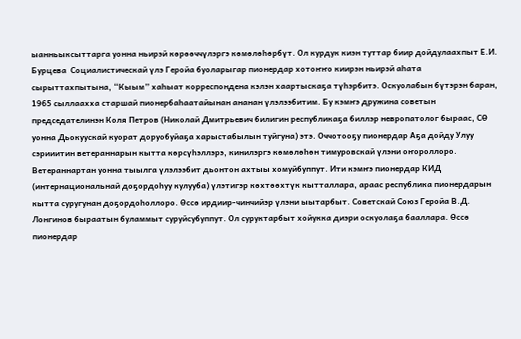ыанньыксыттарга уонна ньирэй көрөөччүлэргэ көмөлөһөрбүт. Ол курдук киэн туттар биир дойдулаахпыт Е.И. Бурцева  Социалистическай үлэ Геройа буоларыгар пионердар хотоҥҥо киирэн ньирэй аһата сырыттахпытына, “Кыым” хаһыат корреспондена кэлэн хаартыскаҕа түһэрбитэ. Оскуолабын бүтэрэн баран, 1965 сыллаахха старшай пионербаһаатайынан ананан үлэлээбитим. Бу кэмҥэ дружина советын председателинэн Коля Петров (Николай Дмитрьевич билигин республикаҕа биллэр невропатолог быраас, СӨ уонна Дьокуускай куорат доруобуйаҕа харыстабылын туйгуна) этэ. Оччотооҕу пионердар Аҕа дойду Улуу сэрииитин ветераннарын кытта көрсүһэллэрэ, кинилэргэ көмөлөһөн тимуровскай үлэни оҥороллоро. Ветераннартан уонна тыылга үлэлээбит дьонтон ахтыы хомуйбуппут. Ити кэмҥэ пионердар КИД (интернациональнай доҕордоһуу кулууба) үлэтигэр көхтөөхтүк кытталлара, араас республика пионердарын кытта суругунан доҕордоһоллоро. Өссө ирдиир-чинчийэр үлэни ыытарбыт. Советскай Союз Геройа В.Д. Лонгинов быраатын буламмыт суруйсубуппут. Ол суруктарбыт хойукка диэри оскуолаҕа бааллара. Өссө пионердар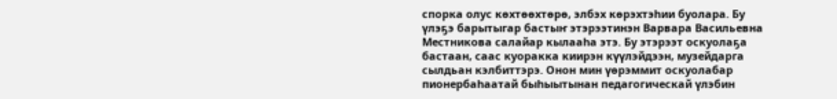спорка олус көхтөөхтөрө, элбэх көрэхтэһии буолара. Бу үлэҕэ барытыгар бастыҥ этэрээтинэн Варвара Васильевна Местникова салайар кылааһа этэ. Бу этэрээт оскуолаҕа бастаан, саас куоракка киирэн күүлэйдээн, музейдарга сылдьан кэлбиттэрэ. Онон мин үөрэммит оскуолабар пионербаһаатай быһыытынан педагогическай үлэбин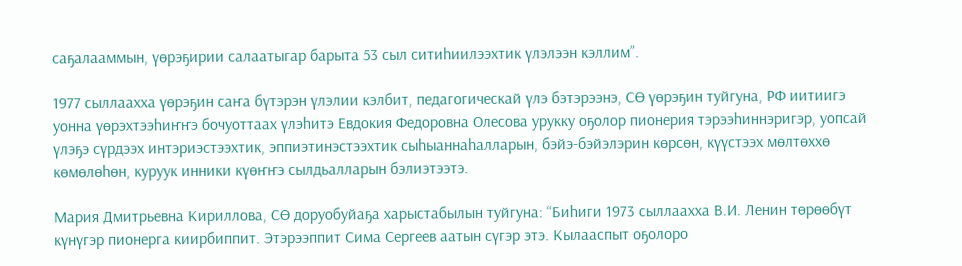саҕалааммын, үөрэҕирии салаатыгар барыта 53 сыл ситиһиилээхтик үлэлээн кэллим”.

1977 сыллаахха үөрэҕин саҥа бүтэрэн үлэлии кэлбит, педагогическай үлэ бэтэрээнэ, СӨ үөрэҕин туйгуна, РФ иитиигэ уонна үөрэхтээһиҥҥэ бочуоттаах үлэһитэ Евдокия Федоровна Олесова урукку оҕолор пионерия тэрээһиннэригэр, уопсай үлэҕэ сүрдээх интэриэстээхтик, эппиэтинэстээхтик сыһыаннаһалларын, бэйэ-бэйэлэрин көрсөн, күүстээх мөлтөххө көмөлөһөн, куруук инники күөҥҥэ сылдьалларын бэлиэтээтэ.

Мария Дмитрьевна Кириллова, СӨ доруобуйаҕа харыстабылын туйгуна: “Биһиги 1973 сыллаахха В.И. Ленин төрөөбүт күнүгэр пионерга киирбиппит. Этэрээппит Сима Сергеев аатын сүгэр этэ. Кылааспыт оҕолоро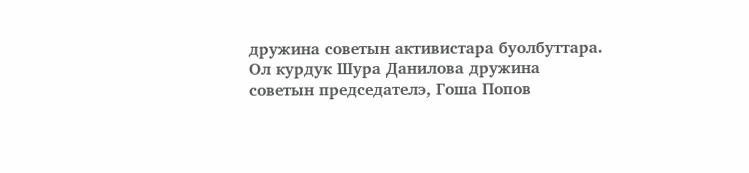дружина советын активистара буолбуттара. Ол курдук Шура Данилова дружина советын председателэ, Гоша Попов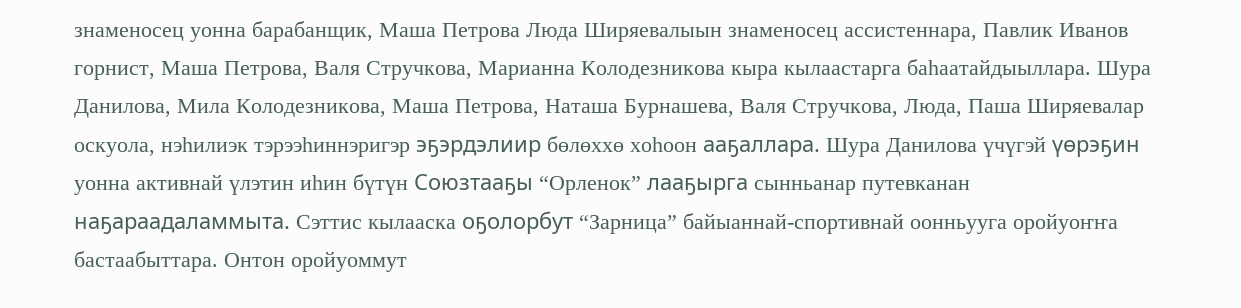знаменосец уонна барабанщик, Маша Петрова Люда Ширяевалыын знаменосец ассистеннара, Павлик Иванов горнист, Маша Петрова, Валя Стручкова, Марианна Колодезникова кыра кылаастарга баһаатайдыыллара. Шура Данилова, Мила Колодезникова, Маша Петрова, Наташа Бурнашева, Валя Стручкова, Люда, Паша Ширяевалар оскуола, нэһилиэк тэрээһиннэригэр эҕэрдэлиир бөлөххө хоһоон ааҕаллара. Шура Данилова үчүгэй үөрэҕин уонна активнай үлэтин иһин бүтүн Союзтааҕы “Орленок” лааҕырга сынньанар путевканан наҕараадаламмыта. Сэттис кылааска оҕолорбут “Зарница” байыаннай-спортивнай оонньууга оройуоҥҥа бастаабыттара. Онтон оройуоммут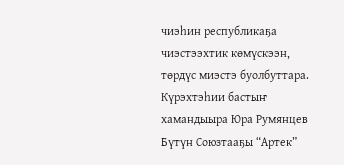чиэһин республикаҕа чиэстээхтик көмүскээн, төрдүс миэстэ буолбуттара. Күрэхтэһии бастыҥ хамандыыра Юра Румянцев Бүтүн Союзтааҕы “Артек”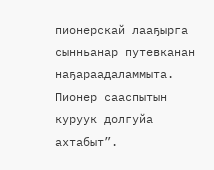пионерскай лааҕырга сынньанар путевканан наҕараадаламмыта. Пионер сааспытын куруук долгуйа ахтабыт”.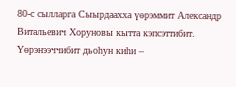80-с сылларга Сыырдаахха үөрэммит Александр Витальевич Хоруновы кытта кэпсэттибит. Үөрэнээччибит дьоһун киһи –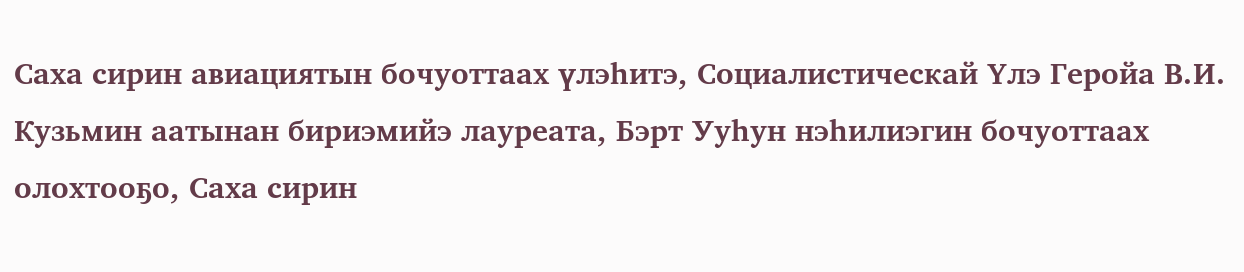Саха сирин авиациятын бочуоттаах үлэһитэ, Социалистическай Үлэ Геройа В.И. Кузьмин аатынан бириэмийэ лауреата, Бэрт Ууһун нэһилиэгин бочуоттаах олохтооҕо, Саха сирин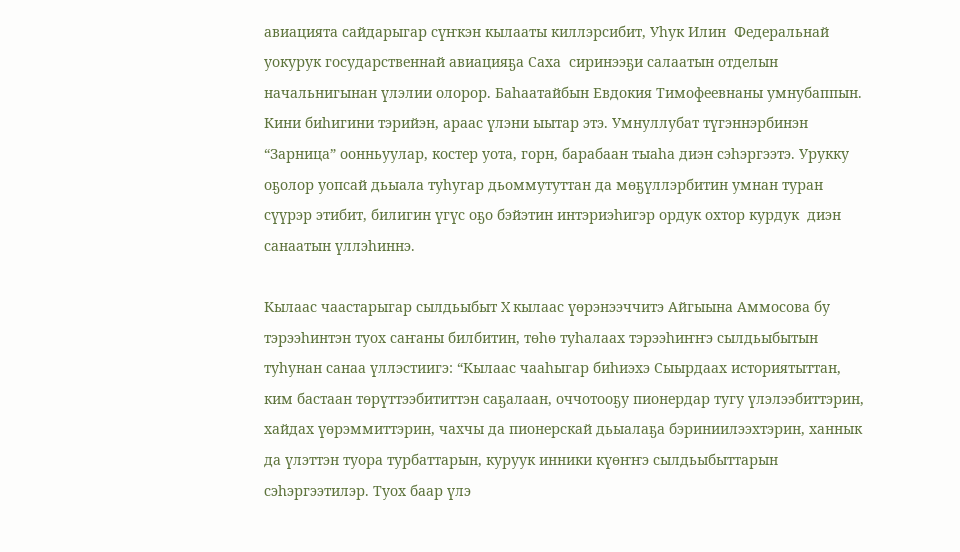авиацията сайдарыгар сүҥкэн кылааты киллэрсибит, Уһук Илин  Федеральнай уокурук государственнай авиацияҕа Саха  сиринээҕи салаатын отделын начальнигынан үлэлии олорор. Баһаатайбын Евдокия Тимофеевнаны умнубаппын. Кини биһигини тэрийэн, араас үлэни ыытар этэ. Умнуллубат түгэннэрбинэн “Зарница” оонньуулар, костер уота, горн, барабаан тыаһа диэн сэһэргээтэ. Урукку оҕолор уопсай дьыала туһугар дьоммутуттан да мөҕүллэрбитин умнан туран сүүрэр этибит, билигин үгүс оҕо бэйэтин интэриэһигэр ордук охтор курдук  диэн санаатын үллэһиннэ.

Кылаас чаастарыгар сылдьыбыт X кылаас үөрэнээччитэ Айгыына Аммосова бу тэрээһинтэн туох саҥаны билбитин, төһө туһалаах тэрээһиҥҥэ сылдьыбытын туһунан санаа үллэстиигэ: “Кылаас чааһыгар биһиэхэ Сыырдаах историятыттан, ким бастаан төрүттээбититтэн саҕалаан, оччотооҕу пионердар тугу үлэлээбиттэрин, хайдах үөрэммиттэрин, чахчы да пионерскай дьыалаҕа бэриниилээхтэрин, ханнык да үлэттэн туора турбаттарын, куруук инники күөҥҥэ сылдьыбыттарын сэһэргээтилэр. Туох баар үлэ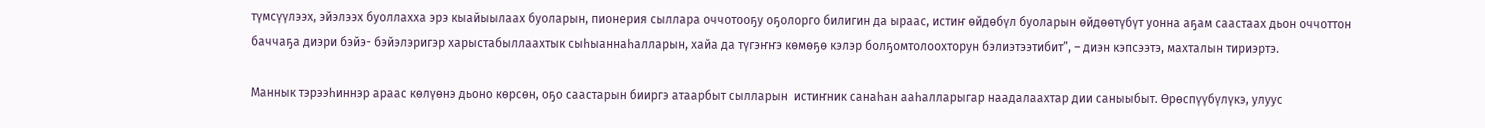түмсүүлээх, эйэлээх буоллахха эрэ кыайыылаах буоларын, пионерия сыллара оччотооҕу оҕолорго билигин да ыраас, истиҥ өйдөбүл буоларын өйдөөтүбүт уонна аҕам саастаах дьон оччоттон баччаҕа диэри бэйэ- бэйэлэригэр харыстабыллаахтык сыһыаннаһалларын, хайа да түгэҥҥэ көмөҕө кэлэр болҕомтолоохторун бэлиэтээтибит”, – диэн кэпсээтэ, махталын тириэртэ.

Маннык тэрээһиннэр араас көлүөнэ дьоно көрсөн, оҕо саастарын бииргэ атаарбыт сылларын  истиҥник санаһан ааһалларыгар наадалаахтар дии саныыбыт. Өрөспүүбүлүкэ, улуус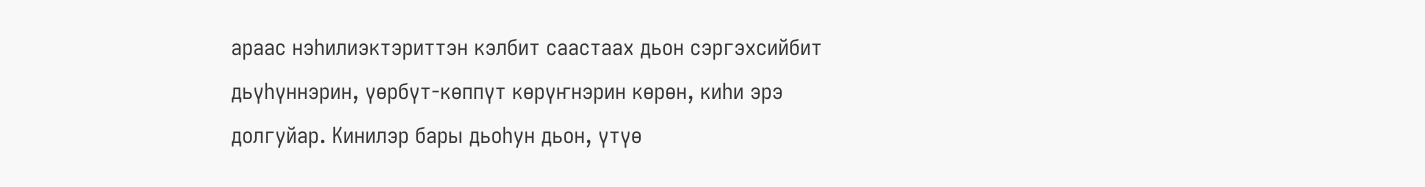араас нэһилиэктэриттэн кэлбит саастаах дьон сэргэхсийбит дьүһүннэрин, үөрбүт-көппүт көрүҥнэрин көрөн, киһи эрэ долгуйар. Кинилэр бары дьоһун дьон, үтүө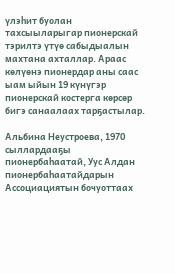үлэһит буолан тахсыыларыгар пионерскай тэрилтэ үтүө сабыдыалын махтана ахталлар. Араас көлүөнэ пионердар аны саас ыам ыйын 19 күнүгэр пионерскай костерга көрсөр бигэ санаалаах тарҕастылар.

Альбина Неустроева, 1970 сыллардааҕы пионербаһаатай, Уус Алдан пионербаһаатайдарын Ассоциациятын бочуоттаах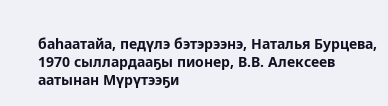баһаатайа, педүлэ бэтэрээнэ, Наталья Бурцева, 1970 сыллардааҕы пионер, В.В. Алексеев аатынан Мүрүтээҕи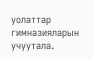уолаттар гимназияларын учуутала.